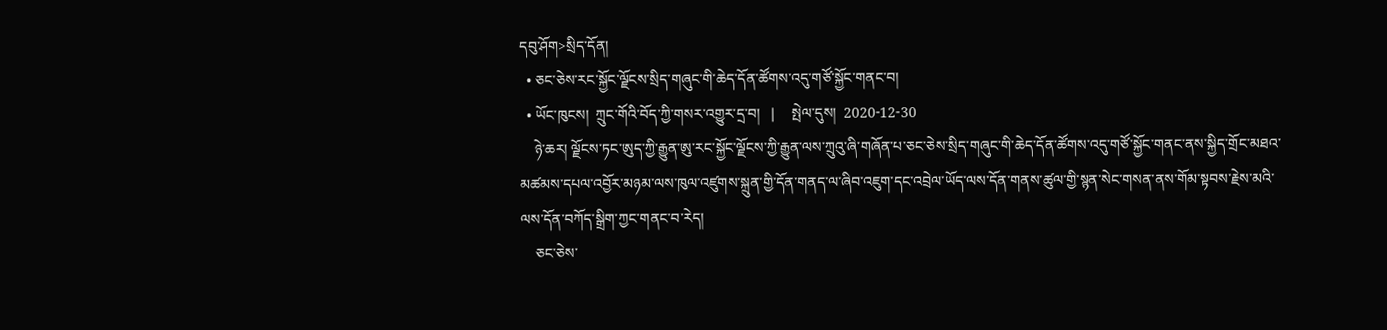དབུ་ཤོག>སྲིད་དོན།
  • ཅང་ཅེས་རང་སྐྱོང་ལྗོངས་སྲིད་གཞུང་གི་ཆེད་དོན་ཚོགས་འདུ་གཙོ་སྐྱོང་གནང་བ།
  • ཡོང་ཁུངས།  ཀྲུང་གོའི་བོད་ཀྱི་གསར་འགྱུར་དྲ་བ།   |     སྤེལ་དུས།  2020-12-30
    ཉེ་ཆར། ལྗོངས་ཏང་ཨུད་ཀྱི་རྒྱུན་ཨུ་རང་སྐྱོང་ལྗོངས་ཀྱི་རྒྱུན་ལས་ཀྲུའུ་ཞི་གཞོན་པ་ཅང་ཅེས་སྲིད་གཞུང་གི་ཆེད་དོན་ཚོགས་འདུ་གཙོ་སྐྱོང་གནང་ནས་སྐྱིད་གྲོང་མཐའ་མཚམས་དཔལ་འབྱོར་མཉམ་ལས་ཁུལ་འཛུགས་སྐྲུན་གྱི་དོན་གནད་ལ་ཞིབ་འཇུག་དང་འབྲེལ་ཡོད་ལས་དོན་གནས་ཚུལ་གྱི་སྙན་སེང་གསན་ནས་གོམ་སྟབས་རྗེས་མའི་ལས་དོན་བཀོད་སྒྲིག་ཀྱང་གནང་བ་རེད།
    ཅང་ཅེས་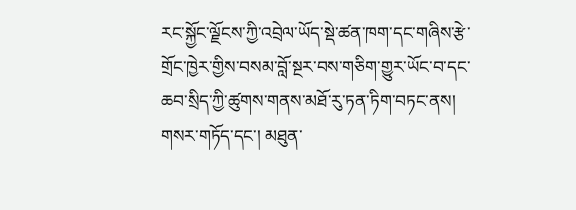རང་སྐྱོང་ལྗོངས་ཀྱི་འབྲེལ་ཡོད་སྡེ་ཚན་ཁག་དང་གཞིས་རྩེ་གྲོང་ཁྱེར་གྱིས་བསམ་བློ་སྔར་བས་གཅིག་གྱུར་ཡོང་བ་དང་ཆབ་སྲིད་ཀྱི་ཚུགས་གནས་མཐོ་རུ་ཏན་ཏིག་བཏང་ནས། གསར་གཏོད་དང་། མཐུན་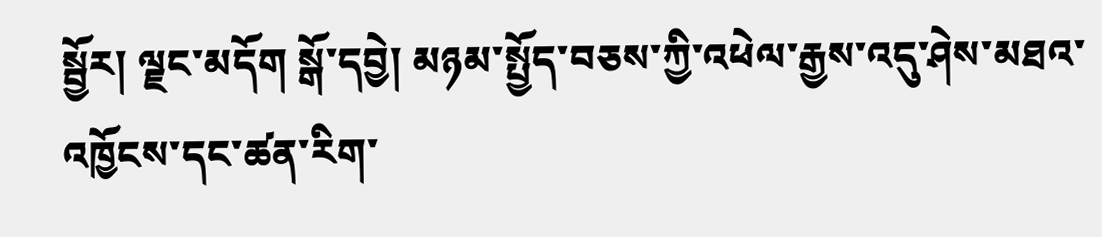སྦྱོར། ལྗང་མདོག སྒོ་དབྱེ། མཉམ་སྤྱོད་བཅས་ཀྱི་འཕེལ་རྒྱས་འདུ་ཤེས་མཐའ་འཁྱོངས་དང་ཚན་རིག་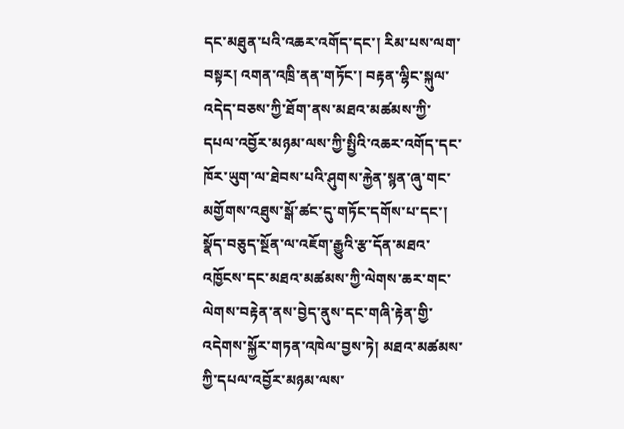དང་མཐུན་པའི་འཆར་འགོད་དང་། རིམ་པས་ལག་བསྟར། འགན་འཁྲི་ནན་གཏོང་། བརྟན་ལྷིང་སྐུལ་འདེད་བཅས་ཀྱི་ཐོག་ནས་མཐའ་མཚམས་ཀྱི་དཔལ་འབྱོར་མཉམ་ལས་ཀྱི་སྤྱིའི་འཆར་འགོད་དང་ཁོར་ཡུག་ལ་ཐེབས་པའི་ཤུགས་རྐྱེན་སྙན་ཞུ་གང་མགྱོགས་འཐུས་སྒོ་ཚང་དུ་གཏོང་དགོས་པ་དང་། སྣོད་བཅུད་སྔོན་ལ་འཇོག་རྒྱུའི་རྩ་དོན་མཐའ་འཁྱོངས་དང་མཐའ་མཚམས་ཀྱི་ལེགས་ཆར་གང་ལེགས་བརྟེན་ནས་བྱེད་ནུས་དང་གཞི་རྟེན་གྱི་འདེགས་སྐྱོར་གཏན་འཁེལ་བྱས་ཏེ། མཐའ་མཚམས་ཀྱི་དཔལ་འབྱོར་མཉམ་ལས་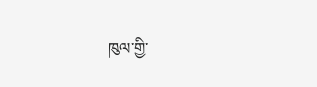ཁུལ་གྱི་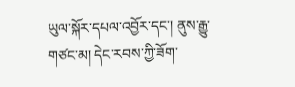ཡུལ་སྐོར་དཔལ་འབྱོར་དང་། ནུས་རྒྱུ་གཙང་མ། དེང་རབས་ཀྱི་ཟོག་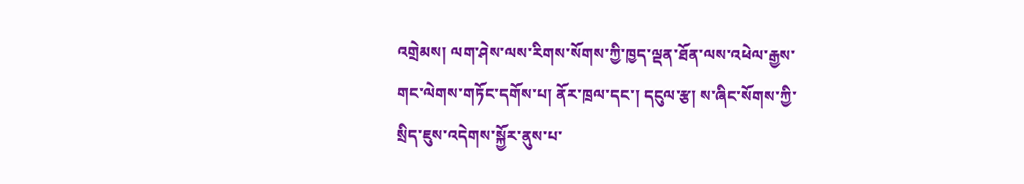འགྲེམས། ལག་ཤེས་ལས་རིགས་སོགས་ཀྱི་ཁྱད་ལྡན་ཐོན་ལས་འཕེལ་རྒྱས་གང་ལེགས་གཏོང་དགོས་པ། ནོར་ཁྲལ་དང་། དངུལ་རྩ། ས་ཞིང་སོགས་ཀྱི་སྲིད་ཇུས་འདེགས་སྐྱོར་ནུས་པ་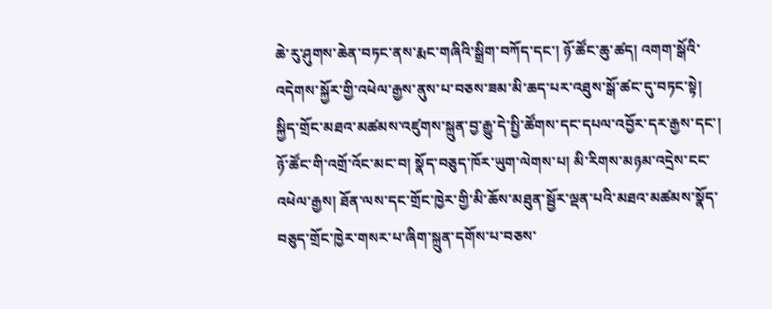ཆེ་རུ་ཤུགས་ཆེན་བཏང་ནས་རྨང་གཞིའི་སྒྲིག་བཀོད་དང་། ཉོ་ཚོང་ཆུ་ཚད། འགག་སྒོའི་འདེགས་སྐྱོར་གྱི་འཕེལ་རྒྱས་ནུས་པ་བཅས་ཟམ་མི་ཆད་པར་འཐུས་སྒོ་ཚང་དུ་བཏང་སྟེ། སྐྱིད་གྲོང་མཐའ་མཚམས་འཛུགས་སྐྲུན་བྱ་རྒྱུ་དེ་སྤྱི་ཚོགས་དང་དཔལ་འབྱོར་དར་རྒྱས་དང་། ཉོ་ཚོང་གི་འགྲོ་འོང་མང་བ། སྣོད་བཅུད་ཁོར་ཡུག་ལེགས་པ། མི་རིགས་མཉམ་འདྲེས་ངང་འཕེལ་རྒྱས། ཐོན་ལས་དང་གྲོང་ཁྱེར་གྱི་མི་ཆོས་མཐུན་སྦྱོར་ལྡན་པའི་མཐའ་མཚམས་སྣོད་བཅུད་གྲོང་ཁྱེར་གསར་པ་ཞིག་སྐྲུན་དགོས་པ་བཅས་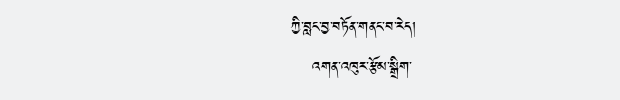ཀྱི་བླང་བྱ་བཏོན་གནང་བ་རེད།
    འགན་འཁུར་རྩོམ་སྒྲིག་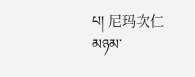པ། 尼玛次仁
མཉམ་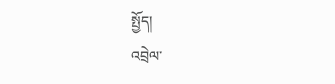སྤྱོད།
འབྲེལ་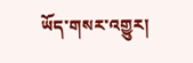ཡོད་གསར་འགྱུར།